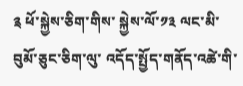༉ ཕོ་སྐྱེས་ཅིག་གིས་ སྐྱེས་ལོ་༡༣ ལང་མི་ བུམོ་ཅུང་ཅིག་ལུ་ འདོད་སྤྱོད་གནོད་འཚེ་གི་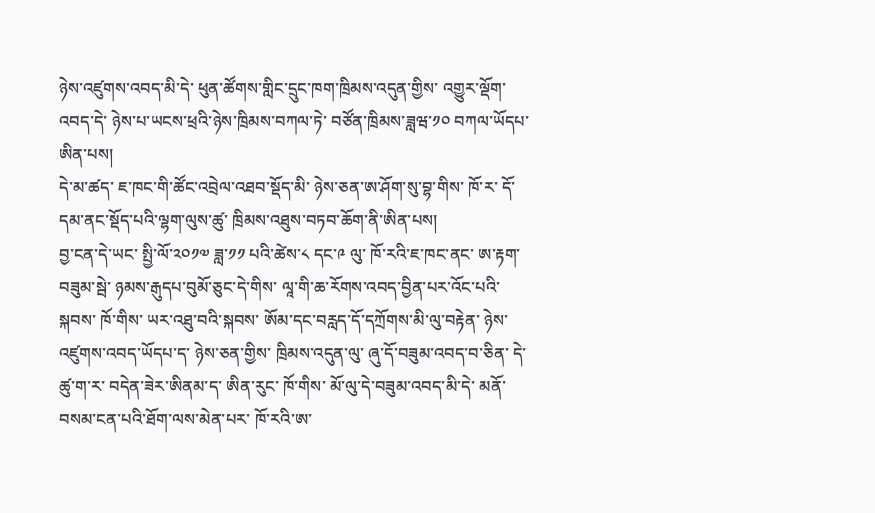ཉེས་འཛུགས་འབད་མི་དེ་ ཕུན་ཚོགས་གླིང་དྲུང་ཁག་ཁྲིམས་འདུན་གྱིས་ འགྱུར་ལྡོག་འབད་དེ་ ཉེས་པ་ཡངས་ཕྲའི་ཉེས་ཁྲིམས་བཀལ་ཏེ་ བཙོན་ཁྲིམས་ཟླཝ་༡༠ བཀལ་ཡོདཔ་ཨིན་པས།
དེ་མ་ཚད་ ཇ་ཁང་གི་ཚོང་འབྲེལ་འཐབ་སྡོད་མི་ ཉེས་ཅན་ཨ་ཤོག་སུ་བྷ་གིས་ ཁོ་ར་ དོ་དམ་ནང་སྡོད་པའི་ལྷག་ལུས་ཚུ་ ཁྲིམས་འཐུས་བཏབ་ཆོག་ནི་ཨིན་པས།
བྱ་ངན་དེ་ཡང་ སྤྱི་ལོ་༢༠༡༧ ཟླ་༡༡ པའི་ཚེས་༨ དང་༩ ལུ་ ཁོ་རའི་ཇ་ཁང་ནང་ ཨ་རྟག་བཟུམ་སྦེ་ ཉམས་རྒུདཔ་བུམོ་ཅུང་དེ་གིས་ ལཱ་གི་ཆ་རོགས་འབད་བྱིན་པར་འོང་པའི་སྐབས་ ཁོ་གིས་ ཡར་འཐུ་བའི་སྐབས་ ཨོམ་དང་བརླད་དོ་དཀྲོགས་མི་ལུ་བརྟེན་ ཉེས་འཛུགས་འབད་ཡོདཔ་ད་ ཉེས་ཅན་གྱིས་ ཁྲིམས་འདུན་ལུ་ ཞུ་དོ་བཟུམ་འབད་བ་ཅིན་ དེ་ཚུ་ག་ར་ བདེན་ཟེར་ཨིནམ་ད་ ཨིན་རུང་ ཁོ་གིས་ མོ་ལུ་དེ་བཟུམ་འབད་མི་དེ་ མནོ་བསམ་ངན་པའི་ཐོག་ལས་མེན་པར་ ཁོ་རའི་ཨ་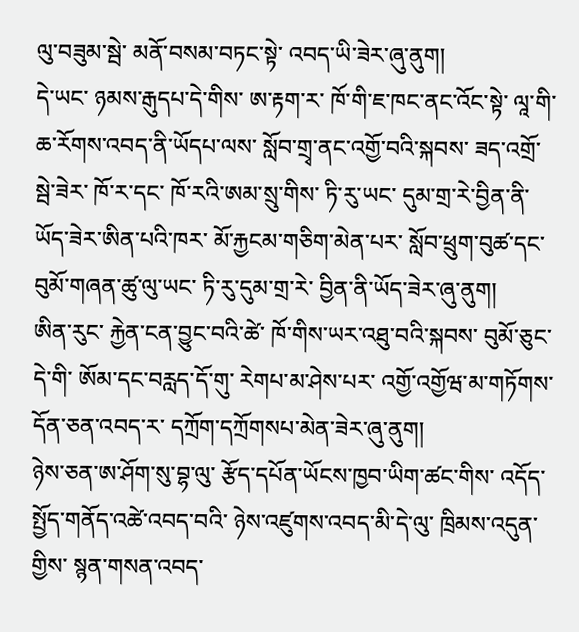ལུ་བཟུམ་སྦེ་ མནོ་བསམ་བཏང་སྟེ་ འབད་ཡི་ཟེར་ཞུ་ནུག།
དེ་ཡང་ ཉམས་རྒུདཔ་དེ་གིས་ ཨ་རྟག་ར་ ཁོ་གི་ཇ་ཁང་ནང་འོང་སྟེ་ ལཱ་གི་ཆ་རོགས་འབད་ནི་ཡོདཔ་ལས་ སློབ་གྲྭ་ནང་འགྱོ་བའི་སྐབས་ ཟད་འགྲོ་སྦེ་ཟེར་ ཁོ་ར་དང་ ཁོ་རའི་ཨམ་སྲུ་གིས་ ཏི་རུ་ཡང་ དུམ་གྲ་རེ་བྱིན་ནི་ཡོད་ཟེར་ཨིན་པའི་ཁར་ མོ་རྐྱངམ་གཅིག་མེན་པར་ སློབ་ཕྲུག་བུཚ་དང་བུམོ་གཞན་ཚུ་ལུ་ཡང་ ཏི་རུ་དུམ་གྲ་རེ་ བྱིན་ནི་ཡོད་ཟེར་ཞུ་ནུག།
ཨིན་རུང་ རྐྱེན་ངན་བྱུང་བའི་ཚེ་ ཁོ་གིས་ཡར་འཐུ་བའི་སྐབས་ བུམོ་ཅུང་དེ་གི་ ཨོམ་དང་བརླད་དོ་གུ་ རེགཔ་མ་ཤེས་པར་ འགྱོ་འགྱོཝ་མ་གཏོགས་ དོན་ཅན་འབད་ར་ དཀྲོག་དཀྲོགསཔ་མེན་ཟེར་ཞུ་ནུག།
ཉེས་ཅན་ཨ་ཤོག་སུ་བྷ་ལུ་ རྩོད་དཔོན་ཡོངས་ཁྱབ་ཡིག་ཚང་གིས་ འདོད་སྤྱོད་གནོད་འཚེ་འབད་བའི་ ཉེས་འཛུགས་འབད་མི་དེ་ལུ་ ཁྲིམས་འདུན་གྱིས་ སྙན་གསན་འབད་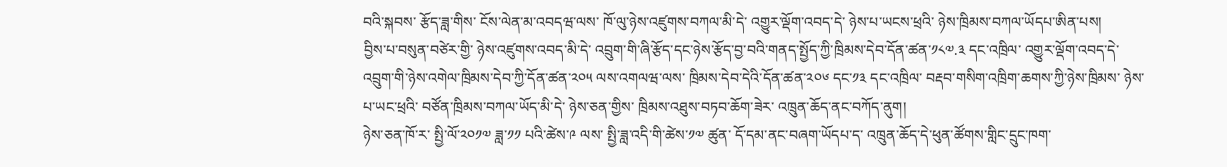བའི་སྐབས་ རྩོད་ཟླ་གིས་ ངོས་ལེན་མ་འབདཝ་ལས་ ཁོ་ལུ་ཉེས་འཛུགས་བཀལ་མི་དེ་ འགྱུར་ལྡོག་འབད་དེ་ ཉེས་པ་ཡངས་ཕྲའི་ ཉེས་ཁྲིམས་བཀལ་ཡོདཔ་ཨིན་པས།
བྱིས་པ་བསུན་བཙེར་གྱི་ ཉེས་འཛུགས་འབད་མི་དེ་ འབྲུག་གི་ཞི་རྩོད་དང་ཉེས་རྩོད་བྱ་བའི་གནད་སྤྱོད་ཀྱི་ཁྲིམས་དེབ་དོན་ཚན་༡༨༧.༣ དང་འཁྲིལ་ འགྱུར་ལྡོག་འབད་དེ་ འབྲུག་གི་ཉེས་འགེལ་ཁྲིམས་དེབ་ཀྱི་དོན་ཚན་༢༠༥ ལས་འགལཝ་ལས་ ཁྲིམས་དེབ་དེའི་དོན་ཚན་༢༠༦ དང་༡༣ དང་འཁྲིལ་ བརྡབ་གསིག་འཁྲིག་ཆགས་ཀྱི་ཉེས་ཁྲིམས་ ཉེས་པ་ཡང་ཕྲའི་ བཙོན་ཁྲིམས་བཀལ་ཡོད་མི་དེ་ ཉེས་ཅན་གྱིས་ ཁྲིམས་འཐུས་བཏབ་ཆོག་ཟེར་ འཁྲུན་ཆོད་ནང་བཀོད་ནུག།
ཉེས་ཅན་ཁོ་ར་ སྤྱི་ལོ་༢༠༡༧ ཟླ་༡༡ པའི་ཚེས་༩ ལས་ སྤྱི་ཟླ་འདི་གི་ཚེས་༡༧ ཚུན་ དོ་དམ་ནང་བཞག་ཡོདཔ་ད་ འཁྲུན་ཆོད་དེ་ཕུན་ཚོགས་གླིང་དྲུང་ཁག་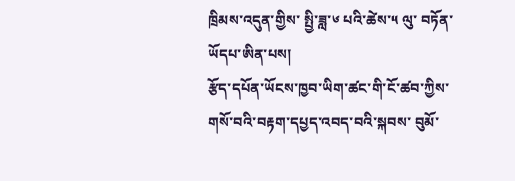ཁྲིམས་འདུན་གྱིས་ སྤྱི་ཟླ་༦ པའི་ཚེས་༥ ལུ་ བཏོན་ཡོདཔ་ཨིན་པས།
རྩོད་དཔོན་ཡོངས་ཁྱབ་ཡིག་ཚང་གི་ངོ་ཚབ་ཀྱིས་ གསོ་བའི་བརྟག་དཔྱད་འབད་བའི་སྐབས་ བུམོ་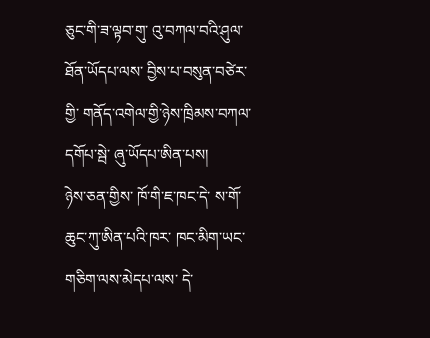ཅུང་གི་ཟ་ལྟབ་གུ་ འུ་བཀལ་བའི་ཤུལ་ཐོན་ཡོདཔ་ལས་ བྱིས་པ་བསུན་བཙེར་གྱི་ གནོད་འགེལ་གྱི་ཉེས་ཁྲིམས་བཀལ་དགོཔ་སྦེ་ ཞུ་ཡོདཔ་ཨིན་པས།
ཉེས་ཅན་གྱིས་ ཁོ་གི་ཇ་ཁང་དེ་ ས་གོ་ཆུང་ཀུ་ཨིན་པའི་ཁར་ ཁང་མིག་ཡང་ གཅིག་ལས་མེདཔ་ལས་ དེ་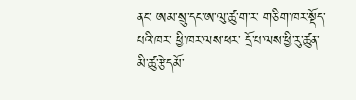ནང་ ཨམ་སྲུ་དང་ཨ་ལུ་ཚུ་ག་ར་ གཅིག་ཁར་སྡོད་པའི་ཁར་ ཕྱི་ཁར་ལས་ཕར་ དྲོ་པ་ལས་ཕྱི་རུ་ཚུན་ མི་ཚུ་རྩེདམོ་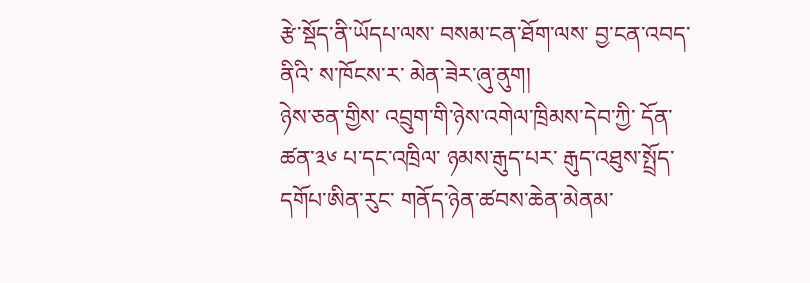རྩེ་སྡོད་ནི་ཡོདཔ་ལས་ བསམ་ངན་ཐོག་ལས་ བྱ་ངན་འབད་ནིའི་ ས་ཁོངས་ར་ མེན་ཟེར་ཞུ་ནུག།
ཉེས་ཅན་གྱིས་ འབྲུག་གི་ཉེས་འགེལ་ཁྲིམས་དེབ་ཀྱི་ དོན་ཚན་༣༦ པ་དང་འཁྲིལ་ ཉམས་རྒུད་པར་ རྒུད་འཐུས་སྤྲོད་དགོཔ་ཨིན་རུང་ གནོད་ཉེན་ཚབས་ཆེན་མེནམ་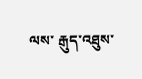ལས་ རྒུད་འཐུས་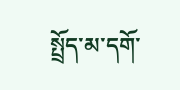སྤྲོད་མ་དགོ་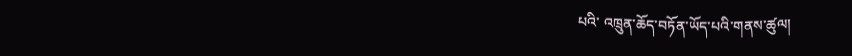པའི་ འཁྲུན་ཆོད་བཏོན་ཡོད་པའི་གནས་ཚུལ།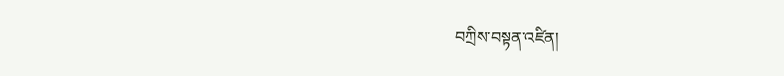བཀྲིས་བསྟན་འཛིན།